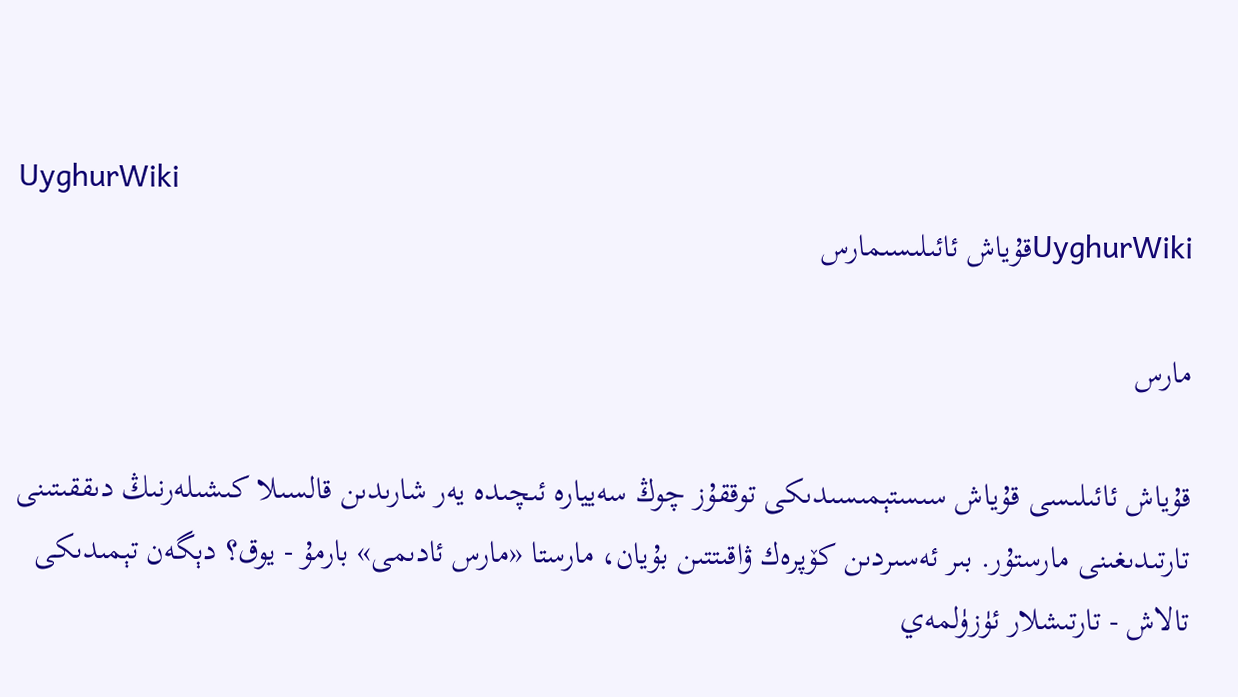UyghurWiki
UyghurWikiقۇياش ئائىلىسىمارس

مارس

قۇياش ئائىلىسى قۇياش سىستېمىسىدىكى توققۇز چوڭ سەييارە ئىچىدە يەر شارىدىن قالسىلا كىشىلەرنىڭ دىققىتىنى تارتىدىغىنى مارستۇر. بىر ئەسىردىن كۆپرەك ۋاقىتتىن بۇيان، مارستا «مارس ئادىمى» بارمۇ - يوق؟ دېگەن تېمىدىكى تالاش - تارتىشلار ئۈزۈلمەي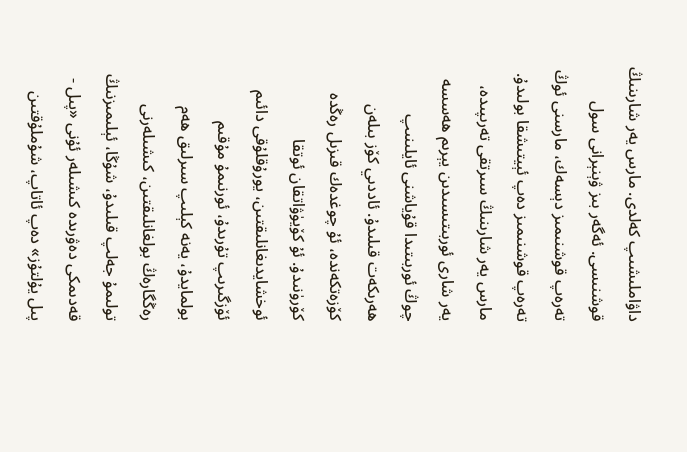داۋاملىشىپ كەلدى. مارس يەر شارىنىڭ قوشنىسى. ئەگەر بىز ۋېنېرانى سول تەرەپ قوشنىمىز دېسەك، مارسنى ئوڭ تەرەپ قوشنىمىز دەپ ئېيتىشقا بولىدۇ. مارس يەر شارىنىڭ سىرتقى تەرىپىدە، يەر شارى ئوربىتىسىدىن يېرىم ھەسسە چوڭ ئوربىتىدا قۇياشنى ئايلىنىپ ھەرىكەت قىلىدۇ. ئاددىي كۆز بىلەن كۆزەتكەندە، ئۇ چوغدەك قىزىل رەڭدە كۆرۈنىدۇ. ئۇ كۆيۈۋاتقان ئوتقا ئوخشايدىغانلىقتىن، يورۇقلۇقى دائىم ئۆزگىرىپ تۇرىدۇ، ئورنىمۇ مۇقىم بولمايدۇ، يەنە كېلىپ سىرلىق ھەم رەڭگارەڭ بولغانلىقتىن، كىشىلەرنى تولىمۇ جەلپ قىلىدۇ، شۇڭا، ئېلىمىزنىڭ قەدىمكى دەۋرىدە كىشىلەر ئۇنى «پىل - پىل يۇلتۇز» دەپ ئاتاپ، شۇملۇقتىن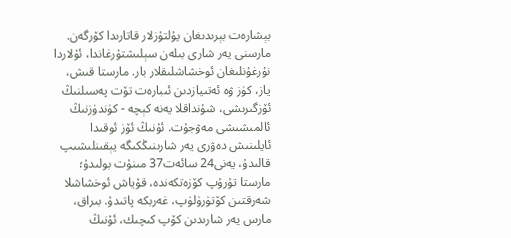بېشارەت بېرىدىغان يۇلتۇزلار قاتارىدا كۆرگەن. مارسنى يەر شارى بىلەن سېلىشتۇرغاندا، ئۇلاردا نۇرغۇنلىغان ئوخشاشلىقلار بار. مارستا قىش، ياز، كۈز ۋە ئەتىيازدىن ئىبارەت تۆت پەسىلنىڭ ئۆزگىرىشى، شۇنداقلا يەنە كېچە - كۈندۈزنىڭ ئالمىشىشى مەۋجۇت. ئۇنىڭ ئۆز ئوقىدا ئايلىنىش دەۋرى يەر شارىنىڭكىگە يېقىنلىشىپ قالىدۇ، يەنى24 سائەت37 مىنۇت بولىدۇ؛ مارستا تۇرۇپ كۆزەتكەندە، قۇياش ئوخشاشلا شەرقتىن كۆتۈرۈلۈپ، غەربكە پاتىدۇ. بىراق، مارس يەر شارىدىن كۆپ كىچىك، ئۇنىڭ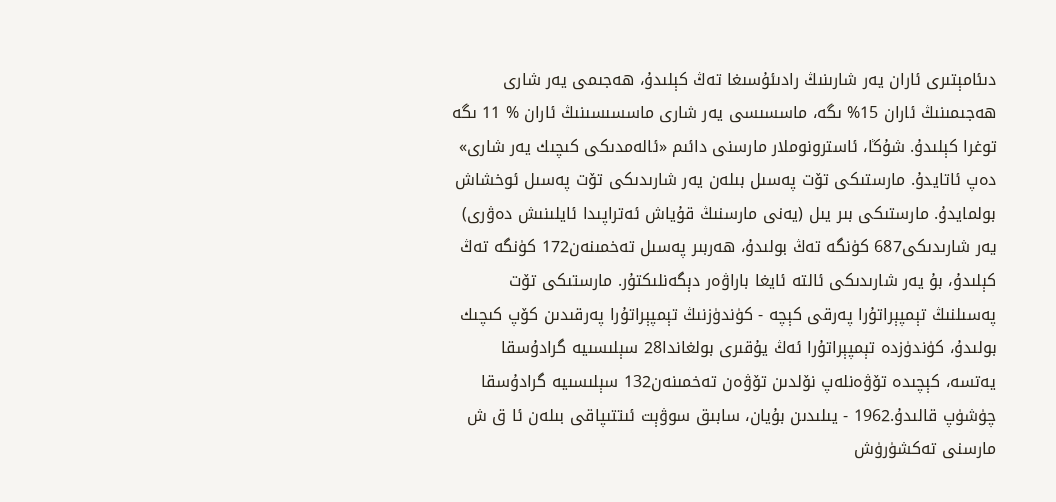دىئامېتىرى ئاران يەر شارىنىڭ رادىئۇسىغا تەڭ كېلىدۇ، ھەجىمى يەر شارى ھەجىمىنىڭ ئاران 15% ىگە، ماسسىسى يەر شارى ماسسىسىنىڭ ئاران % 11 ىگە توغرا كېلىدۇ. شۇڭا، ئاسترونوملار مارسنى دائىم «ئالەمدىكى كىچىك يەر شارى» دەپ ئاتايدۇ. مارستىكى تۆت پەسىل بىلەن يەر شارىدىكى تۆت پەسىل ئوخشاش بولمايدۇ. مارستىكى بىر يىل (يەنى مارسنىڭ قۇياش ئەتراپىدا ئايلىنىش دەۋرى) يەر شارىدىكى687 كۈنگە تەڭ بولىدۇ، ھەربىر پەسىل تەخمىنەن172 كۈنگە تەڭ كېلىدۇ، بۇ يەر شارىدىكى ئالتە ئايغا باراۋەر دېگەنلىكتۇر. مارستىكى تۆت پەسىلنىڭ تېمپېراتۇرا پەرقى كېچە - كۈندۈزنىڭ تېمپېراتۇرا پەرقىدىن كۆپ كىچىك بولىدۇ، كۈندۈزدە تېمپېراتۇرا ئەڭ يۇقىرى بولغاندا28 سېلىسىيە گرادۇسقا يەتسە، كېچىدە تۆۋەنلەپ نۆلدىن تۆۋەن تەخمىنەن132 سېلىسىيە گرادۇسقا چۈشۈپ قالىدۇ.1962 - يىلىدىن بۇيان، سابىق سوۋېت ئىتتىپاقى بىلەن ئا ق ش مارسنى تەكشۈرۈش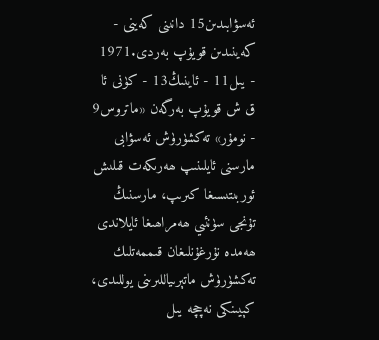ئەسۋابىدىن15 دانىنى كەينى - كەينىدىن قويۇپ بەردى.1971 - يىل11 - ئاينىڭ13 - كۈنى ئا ق ش قويۇپ بەرگەن «ماتروس9 - نومۇر» تەكشۈرۈش ئەسۋابى مارسنى ئايلىنىپ ھەرىكەت قىلىش ئوربىتىسىغا كىرىپ، مارسنىڭ تۇنجى سۈنئىي ھەمراھىغا ئايلاندى ھەمدە نۇرغۇنلىغان قىممەتلىك تەكشۈرۈش ماتېرىياللىرىنى يوللىدى، كېيىنكى نەچچە يىل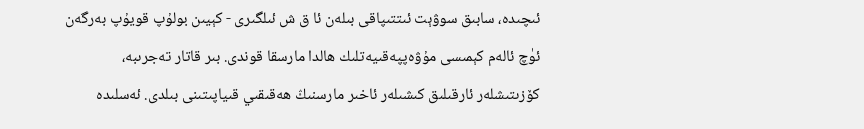ئىچىدە، سابىق سوۋېت ئىتتىپاقى بىلەن ئا ق ش ئىلگىرى - كېيىن بولۇپ قويۇپ بەرگەن ئۈچ ئالەم كېمىسى مۇۋەپپەقىيەتلىك ھالدا مارسقا قوندى. بىر قاتار تەجرىبە، كۆزىتىشلەر ئارقىلىق كىشىلەر ئاخىر مارسنىڭ ھەقىقىي قىياپىتىنى بىلدى. ئەسلىدە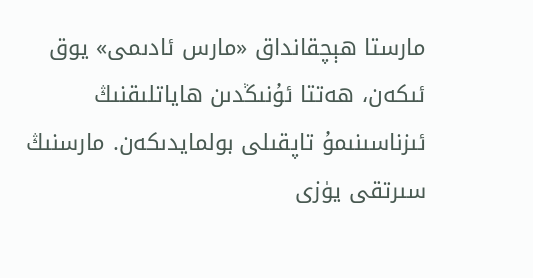مارستا ھېچقانداق «مارس ئادىمى» يوق ئىكەن، ھەتتا ئۇنىڭدىن ھاياتلىقنىڭ ئىزناسىنىمۇ تاپقىلى بولمايدىكەن. مارسنىڭ سىرتقى يۈزى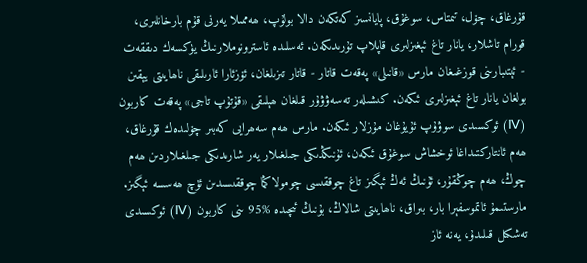قۇرغاق، چۆل، تىمتاس، سوغۇق، پايانسىز كەتكەن دالا بولۇپ، ھەممىلا يەرنى قۇم بارخانلىرى، قورام تاشلار، يانار تاغ ئېغىزلىرى قاپلاپ تۇرىدىكەن. ئەسلىدە ئاسترونوملارنىڭ يۈكسەك دىققەت - ئېتىبارىنى قوزغىغان مارس «قانىلى» پەقەت قاتار - قاتار تىزىلغان، ئۆزئارا ئارىلىقى ناھايىتى يېقىن بولغان يانار تاغ ئېغىزلىرى ئىكەن. كىشىلەر تەسەۋۋۇر قىلغان ھېلىقى «قۇتۇپ تاجى» پەقەت كاربون (Ⅳ) ئوكسىدى سوۋۇپ ئۇيۇغان مۇزلار ئىكەن. مارس ھەم سەھرايى كەبىر چۆلىدەك قۇرغاق، ھەم ئانتاركتىداغا ئوخشاش سوغۇق ئىكەن، ئۇنىڭدىكى جىلغىلار يەر شارىدىكى جىلغىلاردىن ھەم چوڭ، ھەم چوڭقۇر، ئۇنىڭ ئەڭ ئېگىز تاغ چوققىسى چومولاڭما چوققىسىدىن ئۈچ ھەسسە ئېگىز. مارستىمۇ ئاتموسفېرا بار، بىراق، ناھايىتى شالاڭ، بۇنىڭ ئىچىدە %95 ىنى كاربون (Ⅳ) ئوكسىدى تەشكىل قىلىدۇ، يەنە ئاز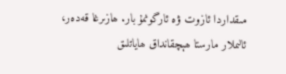مىقداردا ئازوت ۋە ئارگونمۇ بار. ھازىرغا قەدەر، ئالىملار مارستا ھېچقانداق ھاياتلىق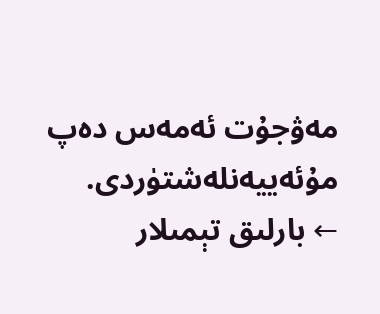مەۋجۇت ئەمەس دەپ مۇئەييەنلەشتۈردى.
← بارلىق تېمىلار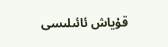قۇياش ئائىلىسى